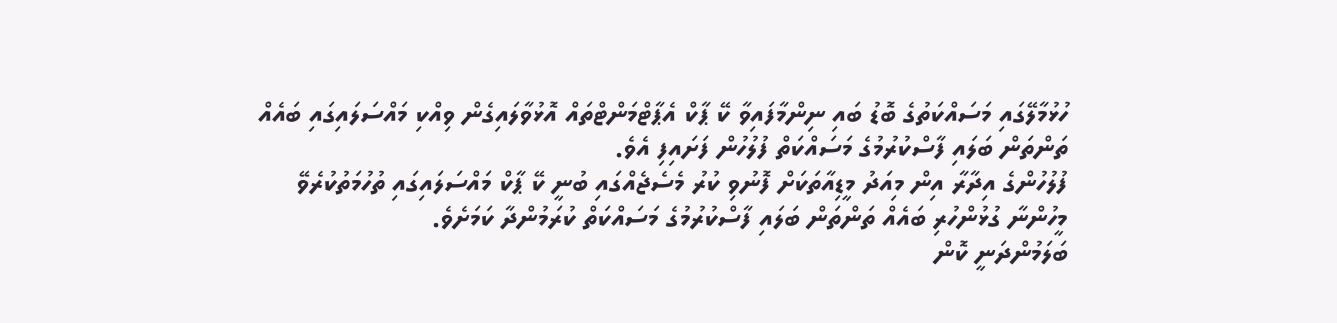ހުޅުމާލޭގައި މަސައްކަތުގެ ބޮޑު ބައި ނިންމާފައިވާ ކޭ ޕާކް އެޕާޓްމަންޓްތައް އޮޅުވާލައިގެން ވިއްކި މައްސަލައިގައި ބައެއް ތަންތަން ބަލައި ފާސްކުރުމުގެ މަސައްކަތް ފުލުހުން ފަށައިފި އެވެ.
ފުލުހުންގެ އިދާރާ އިން މިއަދު މީޑިއާތަކަށް ފޮނުވި ކުރު މެސެޖެއްގައި ބުނީ ކޭ ޕާކް މައްސަލައިގައި ތުހުމަތުކުރެވޭ މީހުންނާ ގުޅުންހުރި ބައެއް ތަންތަން ބަލައި ފާސްކުރުމުގެ މަސައްކަތް ކުރަމުންދާ ކަމަށެވެ.
ބަލަމުންދަނީ ކޮން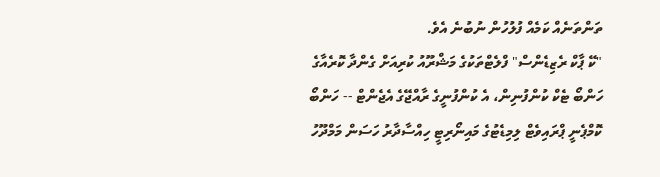ތަންތަނެއް ކަމެއް ފުލުހުން ނުބުނެ އެވެ.
"ކޭ ޕާކް ރެޒިޑެންސް" ފްލެޓްތަކުގެ މަޝްރޫއު ކުރިއަށް ގެންދާ ކޮރެއާގެ ހަންބޯ ޓެކް ކުންފުނިން، އެ ކުންފުނީގެ ރާއްޖޭގެ އެޖެންޓް -- ހަންބޯ ކޮމްޕެނީ ޕްރައިވެޓް ލިމިޑެޓުގެ މައިނޯރިޓީ ހިއްސާދާރު ހަސަން މަމްދޫހު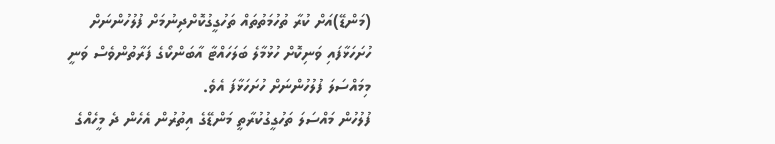(މަންޑޭ)އަށް ކުރާ ތުހުމަތުތައް ތަހުގީގުކޮށްދިނުމަށް ފުލުހުންނަށް ހުށަހަޅާފައި ވަނިކޮށް ހުޅުމާލެ ބަލަހައްޓާ އާބަންކޯގެ ފަރާތުންވެސް ވަނީ މިމައްސަލަ ފުލުހުންނަށް ހުށަހަޅާފަ އެވެ.
ފުލުހުން މައްސަލަ ތަހުގީގުކުރާތީ މަންޑޭގެ އިތުރުން އެހެން ދެ މީހެއްގެ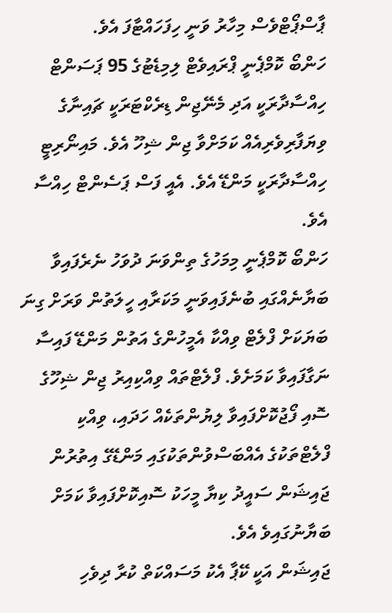ޕާސްޕޯޓްވެސް މިހާރު ވަނީ ހިފަހައްޓާފަ އެވެ.
ހަންބޯ ކޮމްޕެނީ ޕްރައިވެޓް ލިމިޑެޓުގެ 95 ޕަސަންޓް ހިއްސާދާރަކީ އަދި މެނޭޖިން ޑިރެކްޓަރަކީ ޗައިނާގެ ވިޔަފާރިވެރިއެއް ކަމަށްވާ ޖިން ޝިހޫ އެވެ. މައިނޯރިޓީ ހިއްސާދާރަކީ މަންޑޭ އެވެ. އެއީ ފަސް ޕަސެންޓް ހިއްސާ އެވެ.
ހަންބޯ ކޮމްޕެނީ މިމަހުގެ ތިންވަނަ ދުވަހު ނެރެފައިވާ ބަޔާނެއްގައި ބުނެފައިވަނީ މަކަރާއި ހީލަތުން ވަރަށް ގިނަ ބަޔަކަށް ފްލެޓް ވިއްކާ އެމީހުންގެ އަތުން މަންޑޭ ފައިސާ ނަގާފައިވާ ކަމަށެވެ. ފްލެޓްތައް ވިއްކިއިރު ޖިން ޝިހޫގެ ސޮއި ފޯޖުކޮށްފައިވާ ލިޔުންތަކެއް ހަދައި، ވިއްކި ފްލެޓްތަކުގެ އެއްބަސްވުންތަކުގައި މަންޑޭގެ އިތުރުން ޖައިޝަން ސައީދު ކިޔާ މީހަކު ސޮއިކޮށްފައިވާ ކަމަށް ބަޔާނުގައިވެ އެވެ.
ޖައިޝަން އަކީ ކޭޕާ އެކު މަސައްކަތް ކުރާ ދިވެހި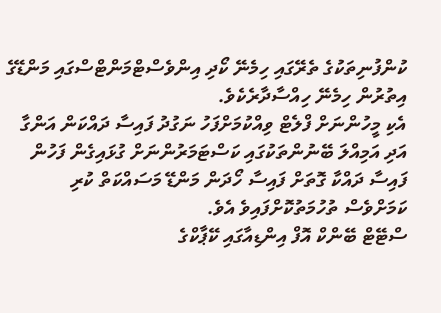ކުންފުނިތަކުގެ ތެރޭގައި ހިމެނޭ ކޯދި އިންވެސްޓްމަންޓްސްގައި މަންޑޭގެ އިތުރުން ހިމެނޭ ހިއްސާދާރެކެވެ.
އެކި މީހުންނަށް ފްލެޓް ވިއްކުމަށްފަހު ނަގުދު ފައިސާ ދައްކަން އަންގާ އަދި އަމިއްލަ ބޭނުންތަކުގައި ކަސްޓަމަރުންނަށް ގުޅައިގެން ފަހުން ފައިސާ ދައްކާ ގޮތަށް ފައިސާ ހޯދަން މަންޑޭ މަސައްކަތް ކުރި ކަމަށްވެސް ތުހުމަތުކޮށްފައިވެ އެވެ.
ސްޓޭޓް ބޭންކް އޮފް އިންޑިއާގައި ކޭޕާކްގެ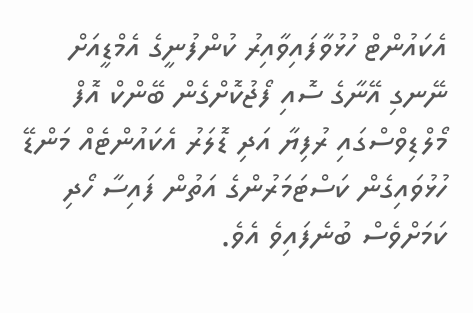އެކައުންޓް ހުޅުވާފައިވާއިރު ކުންފުނީގެ އެމްޑީއަށް ނޭނގި އޭނާގެ ސޮއި ފޯޖުކޮށްގެން ބޭންކް އޮފް މޯލްޑިވްސްގައި ރުފިޔާ އަދި ޑޮލަރު އެކައުންޓެއް މަންޑޭ ހުޅުވައިގެން ކަސްޓަމަރުންގެ އަތުން ފައިސާ ހޯދި ކަމަށްވެސް ބުނެފައިވެ އެވެ.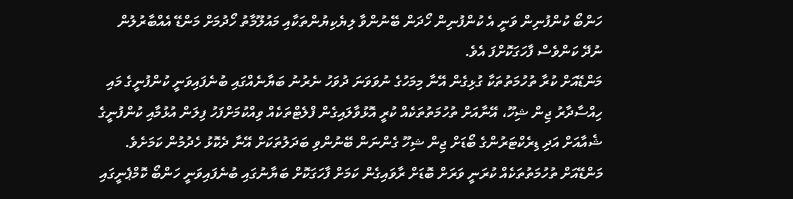ހަންބޯ ކުންފުނިން ވަނީ އެ ކުންފުނިން ހޯދަން ބޭނުންވާ ލިޔެކިޔުންތަކާއި މައުލޫމާތު ހޯދުމަށް މަންޑޭ އެއްބާރުލުން ނުދޭ ކަންވެސް ފާހަގަކޮށްފަ އެވެ.
މަންޑޭއަށް ކުރާ ތުހުމަތުތަކާ ގުޅިގެން އޭނާ މިމަހުގެ ނުވަވަނަ ދުވަހު ނެރުނު ބަޔާނެއްގައި ބުނެފައިވަނީ ކުންފުނީގެ މައި ހިއްސާދާރު ޖިން ޝިހޫ، އޭނާއަށް ތުހުމަތުތަކެއް ކުރީ އޮޅުވާލައިގެން ފްލެޓްތަކެއް ވިއްކުމަށްފަހު ފިލަން އުޅުމާއި ކުންފުނީގެ ޝެއާއަށް އަދި ޑިރެކްޓަރުންގެ ބޯޑަށް ޖިން ޝިހޫ ގެންނަން ބޭނުންވި ބަދަލުތަކަށް އޭނާ ދެކޮޅު ހެދުމުން ކަމަށެވެ.
މަންޑޭއަށް ތުހުމަތުތަކެއް ކުރަނީ ވަރަށް ބޮޑަށް ރާވައިގެން ކަމަށް ފާހަގަކޮށް ބަޔާނުގައި ބުނެފައިވަނީ ހަންބޯ ކޮމްޕެނީގައި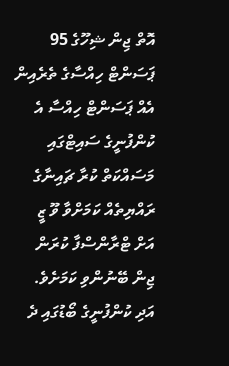އޮތް ޖިން ޝިހޫގެ 95 ޕަސަންޓް ހިއްސާގެ ތެރެއިން އެއް ޕަސަންޓް ހިއްސާ އެ ކުންފުނީގެ ސައިޓްގައި މަސައްކަތް ކުރާ ޗައިނާގެ ރައްޔިތެއް ކަމަށްވާ ވޫ ޒީ އަށް ޓްރާންސްފާ ކުރަން ޖިން ބޭނުންވި ކަމަށެވެ. އަދި ކުންފުނީގެ ބޯޑުގައި ދެ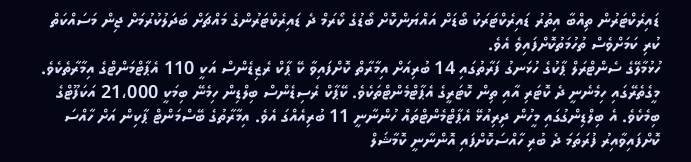ޑައިރެކްޓަރުން ތިއްބާ އިތުރު ޑައިރެކްޓަރަކު ބޯޑަށް އައްޔަންކޮށް ބޯޑުގެ ކޯރަމް ދެ ޑައިރެކްޓަރުންގެ މައްޗަށް ބަދަލުކުރުމަށް ޖިން މަސައްކަތް ކުރި ކަމަށްވެސް ތުހުމަތުކޮށްފައިވެ އެވެ.
ހުޅުމާލޭގެ ސެންޓްރަލް ޕާކުގެ ހުޅަނގު ފަރާތުގައި 14 ބުރިއަށް އިމާރާތް ކޮށްފައިވާ ކޭ ޕާކް ރެޒިޑެންސް އަކީ 110 އެޕާޓްމަންޓްގެ އިމާރާތެކެވެ. މީގެތެރޭގައި ހިމެނެނީ ދެ ކޮޓަރި އާއި ތިން ކޮޓަރީގެ އެޕާޓްމެންޓްތަކެވެ. ކޭޕާކް ރެސިޑެންސް ބިލްޑިން ހިމެނޭ ބިމަކީ 21،000 އަކަފޫޓްގެ ބިމެކެވެ. އެ ބިލްޑިންގުގައި މީހުން ދިރިއުޅޭ އެޕާޓްމެންޓްތައް ހުންނާނީ 11 ބުރިއެއްގަ އެވެ. އިމާރާތުގެ ބޭސްމަންޓް ޕާކިން އަށް ހާއްސަ ކޮށްފައިވާއިރު ފުރަތަމަ ދެ ބުރި ހާއްސަކޮށްފައި އޮންނާނީ ކޮމާޝަލް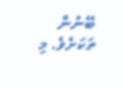ބޭނުން ތަކަށެވެ. މި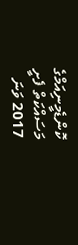ކޮންޑެމީނިއަމްގެ މަސައްކަތް ފެށީ 2017 ވަނަ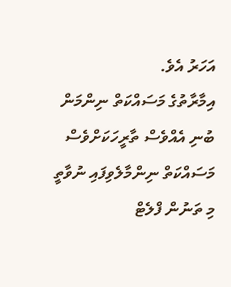އަހަރު އެވެ.
އިމާރާތުގެ މަސައްކަތް ނިންމަން ބުނި އެއްވެސް ތާރީހަކަށްވެސް މަސައްކަތް ނިންމާލެވިފައި ނުވާތީ މި ތަނުން ފްލެޓް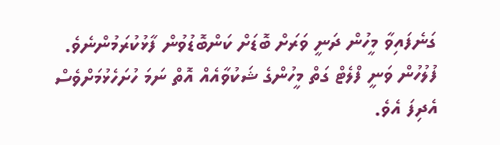ގަނެފައިވާ މީހުން ދަނީ ވަރަށް ބޮޑަށް ކަންބޮޑުވުން ފާޅުކުރަމުންނެވެ. ފުލުހުން ވަނީ ފްލެޓް ގަތް މީހުންގެ ޝަކުވާއެއް އޮތް ނަމަ ހުށަހެޅުމަށްވެސް އެދިފަ އެވެ.